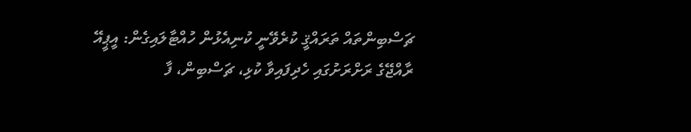ޗަސްބިންތައް ތަރައްޤީ ކުރެވޭނީ ކުނިއެޅުން ހުއްޓާލައިގެން: އީޕީއޭ
ރާއްޖޭގެ ރަށްރަށުގައި ހެދިފައިވާ ކުޅި، ޗަސްބިން، ފާ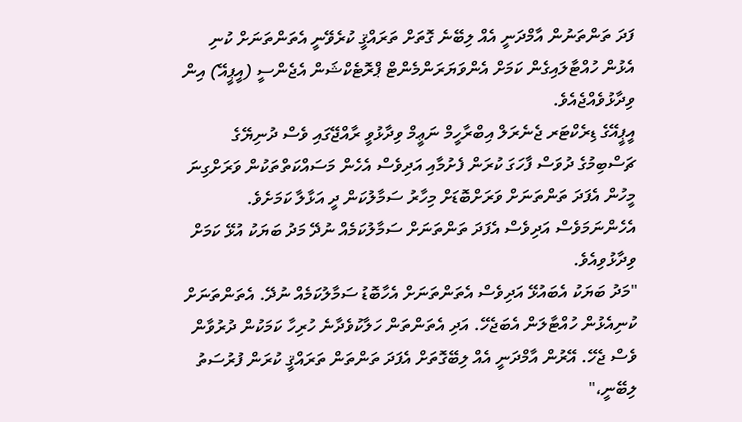ފަދަ ތަންތަނުން އާމްދަނީ އެއް ލިބޭނެ ގޮތަށް ތަރައްޤީ ކުރެވޭނީ އެތަންތަނަށް ކުނި އެޅުން ހުއްޓާލައިގެން ކަމަށް އެންވަޔަރަންމެންޓް ޕްރޮޓެކްޝަން އެޖެންސީ (އީޕީއޭ) އިން ވިދާޅުވެއްޖެއެވެ.
އީޕީއޭގެ ޑިރެކްޓަރ ޖެނެރަލް އިބްރާހީމް ނަޢީމް ވިދާޅުވީ ރާއްޖޭގައި ވެސް ދުނިޔޭގެ ޗަސްބިމުގެ ދުވަސް ފާހަގަ ކުރަން ފެށުމާއި އަދިވެސް އެހެން މަސައްކަތްތަކުން ވަރަށްގިނަ މީހުން އެފަދަ ތަންތަނަށް ވަރަށްބޮޑަށް މިހާރު ސަމާލުކަން ދީ އަޅާލާ ކަމަށެވެ. އެހެންނަމަވެސް އަދިވެސް އެފަދަ ތަންތަނަށް ސަމާލުކަމެއް ނުދޭ މަދު ބަޔަކު އުޅޭ ކަމަށް ވިދާޅުވިއެވެ.
"މަދު ބަޔަކު އެބައުޅޭ އަދިވެސް އެތަންތަނަށް އެހާބޮޑު ސަމާލުކަމެއް ނުދޭ. އެތަންތަނަށް ކުނިއެޅުން ހުއްޓާލަން އެބަޖެހޭ. އަދި އެތަންތަން ހަލާކުވެދާނެ ހުރިހާ ކަމަކުން ދުރުވާން ވެސް ޖެހޭ. އޭރުން އާމްދަނީ އެއް ލިބޭގޮތަށް އެފަދަ ތަންތަން ތަރައްޤީ ކުރަން ފުރުސަތު ލިބޭނީ،"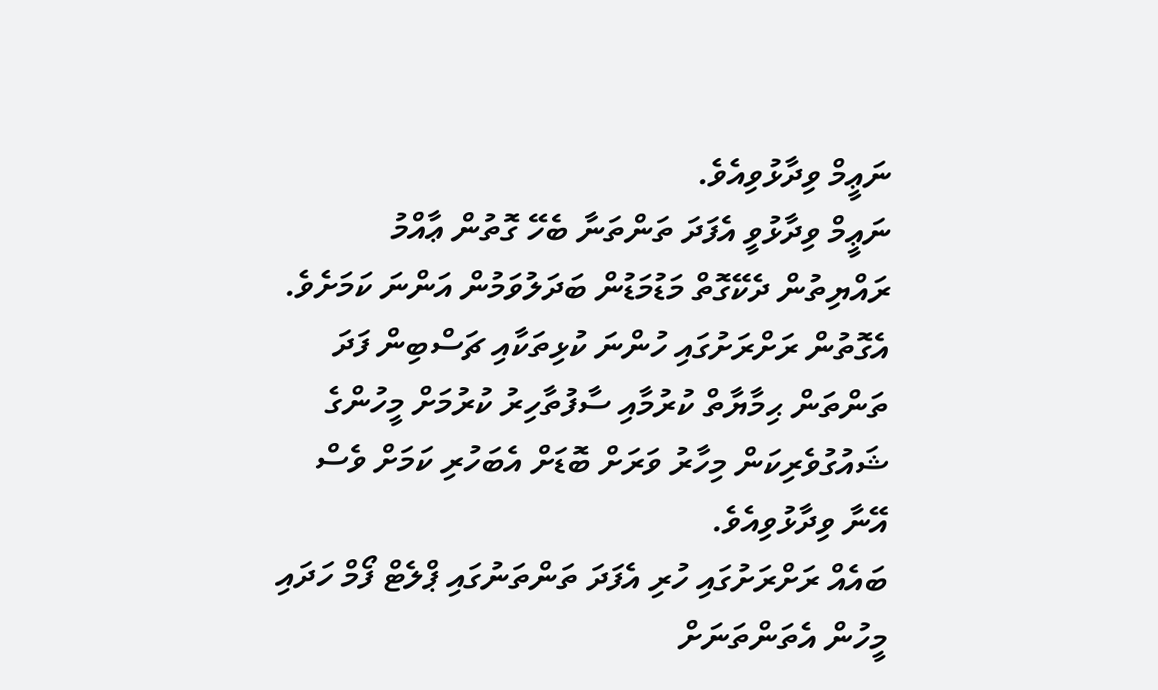ނަޢީމް ވިދާޅުވިއެވެ.
ނަޢީމް ވިދާޅުވީ އެފަދަ ތަންތަނާ ބެހޭ ގޮތުން ޢާއްމު ރައްޔިތުން ދެކޭގޮތް މަޑުމަޑުން ބަދަލުވަމުން އަންނަ ކަމަށެވެ. އެގޮތުން ރަށްރަށުގައި ހުންނަ ކުޅިތަކާއި ޗަސްބިން ފަދަ ތަންތަން ޙިމާޔާތް ކުރުމާއި ސާފުތާހިރު ކުރުމަށް މީހުންގެ ޝައުގުވެރިކަން މިހާރު ވަރަށް ބޮޑަށް އެބަހުރި ކަމަށް ވެސް އޭނާ ވިދާޅުވިއެވެ.
ބައެއް ރަށްރަށުގައި ހުރި އެފަދަ ތަންތަނުގައި ޕްލެޓް ފޯމް ހަދައި މީހުން އެތަންތަނަށް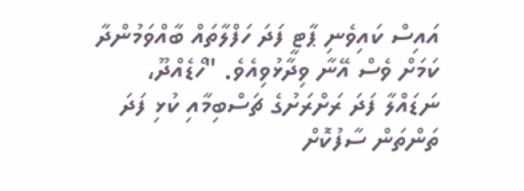އައިސް ކައިވެނި ޕާޓީ ފަދަ ހަފްލާތައް ބާއްވަމުންދާ ކަމަށް ވެސް އޭނާ ވިދާޅުވިއެވެ. "ހޯޑެއްދޫ، ނަޑައްލާ ފަދަ ރަށްރަށުގެ ޗަސްބިމާއި ކުޅި ފަދަ ތަންތަން ސާފުކޮށް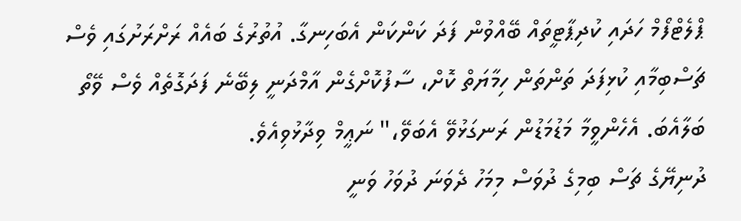ޕްލެޓްފޯމް ހަދައި ކުދިޕާޓީތައް ބޭއްވުން ފަދަ ކަންކަން އެބަހިނގާ. އުތުރުގެ ބައެއް ރަށްރަށުގައި ވެސް ޗަސްބިމާއި ކުޅިފަދަ ތަންތަން ހިމާޔަތް ކޮށް، ސާފުކޮށްގެން އާމްދަނީ ލިބޭނެ ފަދަގޮތެއް ވެސް ވޭތޯ ބަލާއެބަ. އެހެންވީމާ މަޑުމަޑުން ރަނގަޅުވޭ އެބަވޭ،" ނަޢީމް ވިދާޅުވިއެވެ.
ދުނިޔޭގެ ޗަސް ބިމިގެ ދުވަސް މިމަހު ދެވަނަ ދުވަހު ވަނީ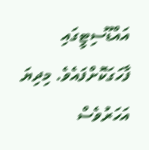އައްޑޫސިޓީގައި ފާހަގަކޮށްފައެވެ. މިދިޔަ އަހަރުވެސް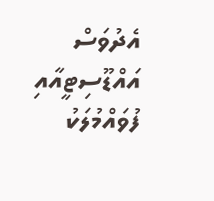އެދުވަސް އައްޑޫސިޓީއާއި ފުވައްމުލަކު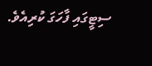ސިޓީގައި ފާހަގަ ކުރިއެވެ.